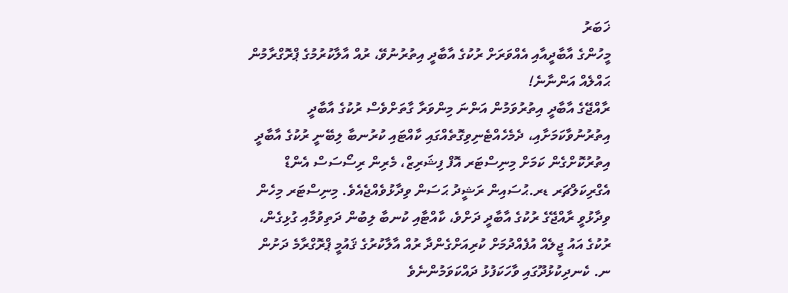ޚަބަރު
މީހުންގެ އާބާދީއާއި އެއްވަރަށް ރުކުގެ އާބާދީ އިތުރުނުވޭ، ރުއް އާލާކުރުމުގެ ޕްރޮގްރާމުން ޙައްލެއް އަންނާނެ!
ރާއްޖޭގެ އާބާދީ އިތުރުވަމުން އަންނަ މިންވަރާ ގާތަށްވެސް ރުކުގެ އާބާދީ އިތުރުނުވާކަމަށާއި، ދެމެހެއްޓެނިވިގޮތެއްގައި ކާއްޓައި ކުރުނބާ ލިބޭނީ ރުކުގެ އާބާދީ އިތުރުކޮށްގެން ކަމަށް މިނިސްޓަރ އޮފް ފިޝަރިޒް، މެރިން ރިސޯސަސް އެންޑް އެގްރިކަލްޗަރ ޑރ.ޙުސައިން ރަޝީދު ޙަސަން ވިދާޅުވެއްޖެއެވެ. މިނިސްޓަރ މިހެން ވިދާޅުވީ ރާއްޖޭގެ ރުކުގެ އާބާދީ ދަށްވެ، ކާއްޓާއި ކުނބާ ލިބުން ދަތިވުމާއި ގުޅިގެން، ރުކުގެ އައު ޖީލެއް އުފެއްދުމަށް ކުރިއަށްގެންދާ ރުއް އާލާކުރުގެ ޤައުމީ ޕްރޮގްރާމެ ދަށުން ނ. ކެނދިކުޅުދޫގައި ވާހަކަފުޅު ދައްކަވަމުންނެވެ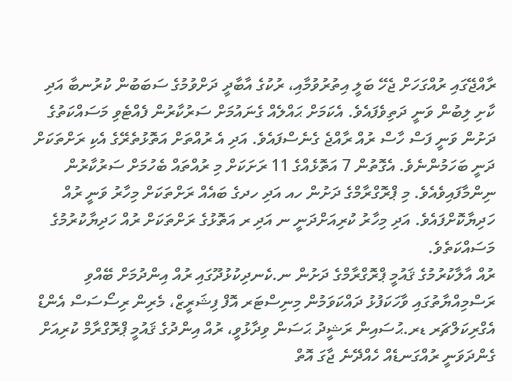ރާއްޖޭގައި ރުއްގަހަށް ޖެހޭ ބަލީ އިތުރުވުމާއި، ރުކުގެ އާބާދީ ދަށްވުމުގެ ސަބަބުން ކުރުނބާ އަދި ކާށި ލިބުން ވަނީ ދަތިވެފައެވެ. އެކަމަށް ޙައްލެއް ގެނައުމަށް ސަރުކާރުން ފެއްޓެވި މަސައްކަތުގެ ދަށުން ވަނީ ފަސް ހާސް ރުއް ރާއްޖެ ގެނެސްފައެވެ. އަދި އެ ރުއްތަށް އަތޮޅުތެރޭގެ އެކި ރަށްތަކަށް ދަނީ ބަހަމުންނެވެ. އެގޮތުން 7 އަތޮޅެއްގެ 11 ރަށަކަށް މި ރުއްތައް ބެހުމަށް ސަރުކާރުން ނިންމާފައިވެއެވެ. މި ޕްރޮގްރާމްގެ ދަށުން ހއ އަދި ހދގެ ބައެއް ރަށްތަކަށް މިހާރު ވަނީ ރުއް ހަދިޔާކޮށްފައެވެ. އަދި މިހާރު ކުރިއަށްދަނީ ނ އަދި ރ އަތޮޅުގެ ރަށްތަކަށް ރުއް ހަދިޔާކުރުމުގެ މަސައްކަތެވެ.
ރުއް އާލާކުރުމުގެ ޤައުމީ ޕްރޮގްރާމްގެ ދަށުން ނ.ކެނދިކުޅުދޫގައި ރުއް އިންދުމަށް ބޭއްވި ރަސްމިއްޔާތުގައި ވާހަކަފުޅު ދައްކަވަމުން މިނިސްޓަރ އޮފް ފިޝަރީޒް، މެރިން ރިސޯސަސް އެންޑް އެގްރިކަލްޗަރ ޑރ.ޙުސައިން ރަޝީދު ޙަސަން ވިދާޅުވީ، ރުއް އިންދުގެ ޤައުމީ ޕްރޮގްރާމް ކުރިއަށް ގެންދަވަނީ ރުއްގަނޑެއް ހެއްދޭނެ ޖާގަ އޮތް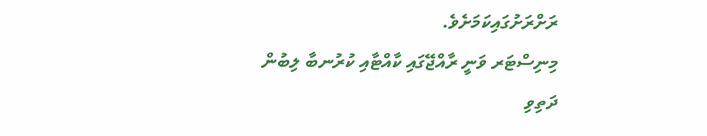ރަށްރަށުގައިކަމަށެވެ.
މިނިސްޓަރ ވަނީ ރާއްޖޭގައި ކާއްޓާއި ކުރުނބާ ލިބުން ދަތިވި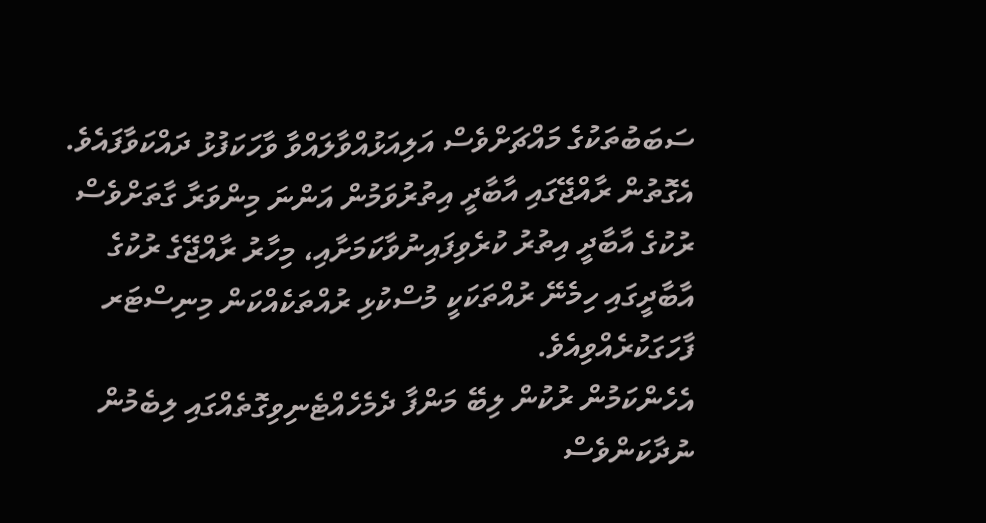ސަބަބުތަކުގެ މައްޗަށްވެސް އަލިއަޅުއްވާލައްވާ ވާހަކަފުޅު ދައްކަވާފައެވެ. އެގޮތުން ރާއްޖޭގައި އާބާދީ އިތުރުވަމުން އަންނަ މިންވަރާ ގާތަށްވެސް ރުކުގެ އާބާދީ އިތުރު ކުރެވިފައިނުވާކަމަށާއި، މިހާރު ރާއްޖޭގެ ރުކުގެ އާބާދީގައި ހިމެނޭ ރުއްތަކަކީ މުސްކުޅި ރުއްތަކެއްކަން މިނިސްޓަރ ފާހަގަކުރެއްވިއެވެ.
އެހެންކަމުން ރުކުން ލިބޭ މަންފާ ދެމެހެއްޓެނިވިގޮތެއްގައި ލިބެމުން ނުދާކަންވެސް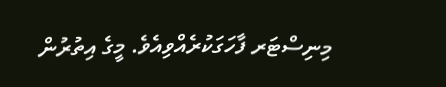މިނިސްޓަރ ފާހަގަކުރެއްވިއެވެ. މީގެ އިތުރުން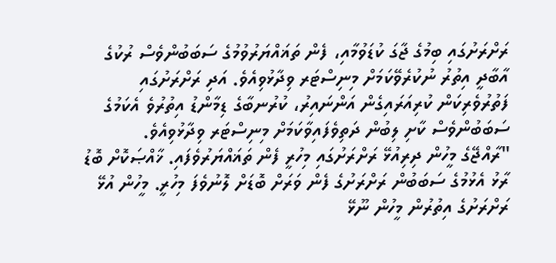ރަށްރަށުގައި ބިމުގެ ޖާގަ ކުޑަވުމާއި، ފެން ތަޣައްޔަރުވުމުގެ ސަބަބުންވެސް ރުކުގެ އާބާދީ އިތުރު ނުކުރެވޭކަމަށް މިނިސްޓަރ ވިދާޅުވިއެވެ. އަދި ރަށްރަށުގައި ފަތުރުވެރިކަން ކުރިއަރައިގެން އަންނައިރު، ކުރުނބާގެ ޑިމާންޑު އިތުރުވެ އެކަމުގެ ސަބަބުންވެސް ކާށި ލިބުން ދަތިވެފައިވާކަމަށް މިނިސްޓަރ ވިދާޅުވިއެވެ.
"ރާއްޖޭގެ މީހުން ދިރިއުޅޭ ރަށްރަށުގައި މިހުރީ ފެން ތަޣައްޔަރުވެފައި. ޚާއްޞަކޮށް ބޮޑު ރާޅު އެޅުމުގެ ސަބަބުން ރަށްރަށުގެ ފެން ވަރަށް ބޮޑަށް ލޮނުވެފަ މިހުރީ. މީހުން އުޅޭ ރަށްރަށުގެ އިތުރުން މީހުން ނޫޅޭ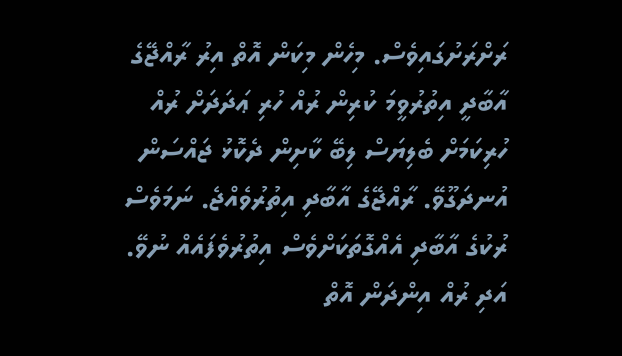ރަށްރަށުގައިވެސް. މިހެން މިކަން އޮތް އިރު ރާއްޖޭގެ އާބާދީ އިތުރުވީމަ ކުރިން ރުއް ހުރި ޢަދަދަށް ރުއް ހުރިކަމަށް ބެލިޔަސް ލިބޭ ކާށިން ދެކޮޅު ޖައްސަން އުނދަގޫވޭ. ރާއްޖޭގެ އާބާދި އިތުރުވެއްޖެ. ނަމަވެސް ރުކުގެ އާބާދި އެއްގޮތަކަށްވެސް އިތުރުވެފައެއް ނުވޭ. އަދި ރުއް އިންދަން އޮތް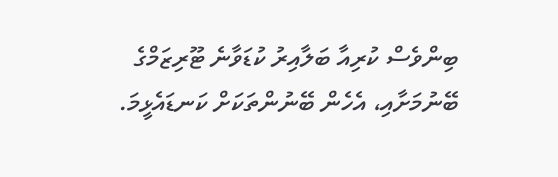ބިންވެސް ކުރިއާ ބަލާއިރު ކުޑަވާނެ ޓޫރިޒަމްގެ ބޭނުމަށާއި، އެހެން ބޭނުންތަކަށް ކަނޑައެޅީމަ.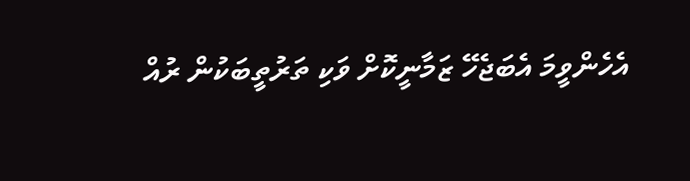އެހެންވީމަ އެބަޖެހޭ ޒަމާނީކޮށް ވަކި ތަރުތީބަކުން ރުއް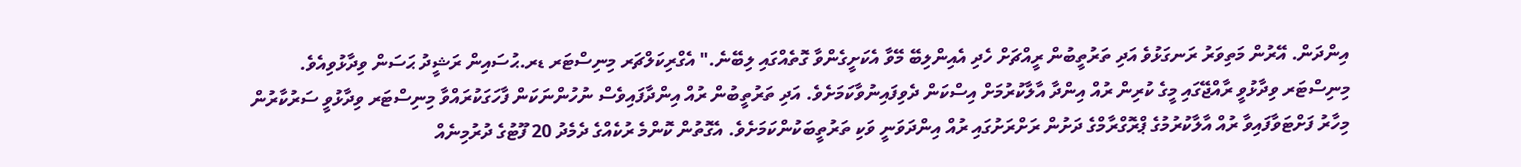އިންދަން. އޭރުން މަތިވަރު ރަނގަޅުވެ އަދި ތަރުތީބުން ރީއްޗަށް ހެދި އެއިންލިބޭ މޭވާ އެކަށީގެންވާ ގޮތެއްގައި ލިބޭނެ." އެގްރިކަލްޗަރ މިނިސްޓަރ ޑރ.ޙުސައިން ރަޝީދު ޙަސަން ވިދާޅުވިއެވެ.
މިނިސްޓަރ ވިދާޅުވީ ރާއްޖޭގައި މީގެ ކުރިން ރުއް އިންދާ އާލާކުރުމަށް އިސްކަން ދެވިފައިނުވާކަމަށެވެ. އަދި ތަރުތީބުން ރުއް އިންދާފައިވެސް ނުހުންނަކަން ފާހަގަކުރައްވާ މިނިސްޓަރ ވިދާޅުވީ ސަރުކާރުން މިހާރު ފަށްޓަވާފައިވާ ރުއް އާލާކުރުމުގެ ޕްރޮގްރާމްގެ ދަށުން ރަށްރަށުގައި ރުއް އިންދަވަނީ ވަކި ތަރުތީބަކުންކަމަށެވެ. އެގޮތުން ކޮންމެ ރުކެއްގެ ދެމެދު 20 ފޫޓުގެ ދުރުމިނެއް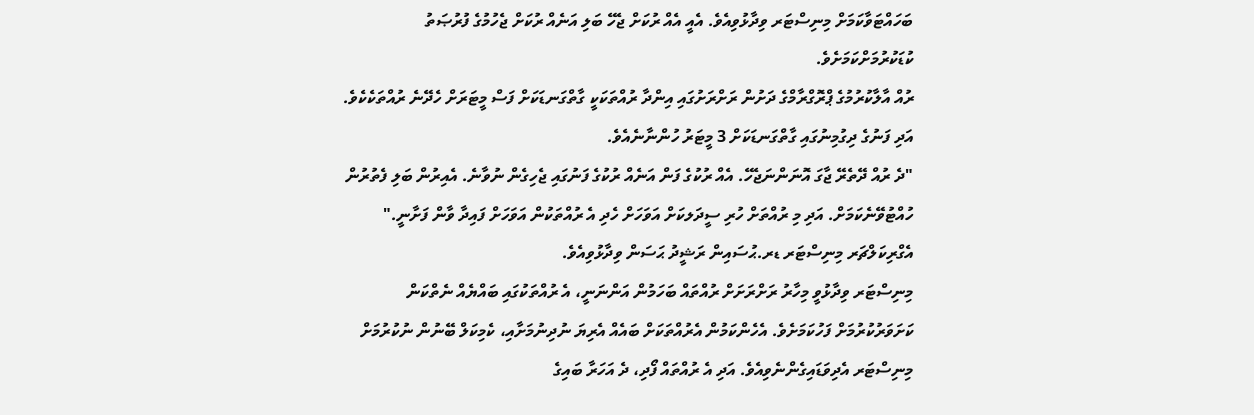ބަހައްޓަވާކަމަށް މިނިސްޓަރ ވިދާޅުވިއެވެ. އެއީ އެއް ރުކަށް ޖެހޭ ބަލި އަނެއް ރުކަށް ޖެހުމުގެ ފުރުޞަތު ކުޑަކުރުމަށްކަމަށެވެ.
ރުއް އާލާކުރުމުގެ ޕްރޮގްރާމްގެ ދަށުން ރަށްރަށުގައި އިންދާ ރުއްތަކަކީ ގާތްގަނޑަކަށް ފަސް މީޓަރަށް ހެދޭނެ ރުއްތަކެކެވެ. އަދި ފަނުގެ ދިގުމިނުގައި ގާތްގަނޑަކަށް 3 މީޓަރު ހުންނާނެއެވެ.
"ދެ ރުއް ދޭތެރޭ ޖާގަ އޮނަންނަޖެހޭ. އެއް ރުކުގެ ފަން އަނެއް ރުކުގެ ފަނުގައި ޖެހިގެން ނުވާނެ. އެއިރުން ބަލި ފެތުރުން ހުއްޓުވޭނެކަމަށް. އަދި މި ރުއްތަށް ހުރި ސީދަލކަށް އަވަހަށް ހެދި އެ ރުއްތަކުން އަވަހަށް ފައިދާ ވާން ފަށާނީ." އެގްރިކަލްޗަރ މިނިސްޓަރ ޑރ.ޙުސައިން ރަޝީދު ޙަސަން ވިދާޅުވިއެވެ.
މިނިސްޓަރ ވިދާޅުވީ މިހާރު ރަށްރަށަށް ރުއްތައް ބަހަމުން އަންނަނީ، އެ ރުއްތަކުގައި ބައްޔެއް ނެތްކަން ކަށަވަރުކުރުމަށް ފަހުކަމަށެވެ. އެހެންކަމުން އެރުއްތަކަށް ބައެއް އެރިޔަ ނުދިނުމަށާއި، ކެމިކަލް ބޭނުން ނުކުރުމަށް މިނިސްޓަރ އެދިވަޑައިގެންނެވިއެވެ. އަދި އެ ރުއްތައް ފޯދި، ދެ އަހަރާ ބައިގެ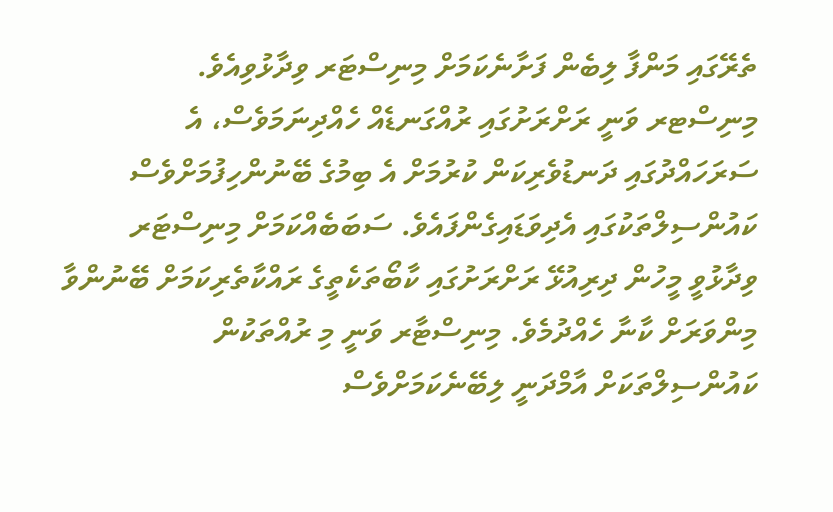ތެރޭގައި މަންފާ ލިބެން ފަށާނެކަމަށް މިނިސްޓަރ ވިދާޅުވިއެވެ.
މިނިސްޓރ ވަނީ ރަށްރަށުގައި ރުއްގަނޑެއް ހެއްދިނަމަވެސް، އެ ސަރަހައްދުގައި ދަނޑުވެރިކަން ކުރުމަށް އެ ބިމުގެ ބޭނުންހިފުމަށްވެސް ކައުންސިލްތަކުގައި އެދިވަޑައިގެންފައެވެ. ސަބަބެއްކަމަށް މިނިސްޓަރ ވިދާޅުވީ މީހުން ދިރިއުޅޭ ރަށްރަށުގައި ކާބޯތަކެތީގެ ރައްކާތެރިކަމަށް ބޭނުންވާ މިންވަރަށް ކާނާ ހެއްދުމެވެ. މިނިސްޓާރ ވަނީ މި ރުއްތަކުން ކައުންސިލްތަކަށް އާމްދަނީ ލިބޭނެކަމަށްވެސް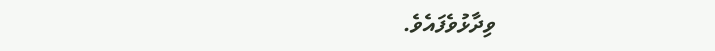ވިދާޅުވެފައެވެ.